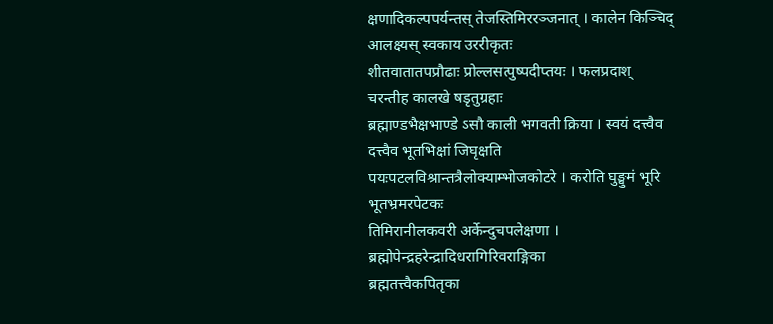क्षणादिकल्पपर्यन्तस् तेजस्तिमिररञ्जनात् । कालेन किञ्चिद् आलक्ष्यस् स्वकाय उररीकृतः
शीतवातातपप्रौढाः प्रोल्लसत्पुष्पदीप्तयः । फलप्रदाश् चरन्तीह कालखे षडृतुग्रहाः
ब्रह्माण्डभैक्षभाण्डे ऽसौ काली भगवती क्रिया । स्वयं दत्त्वैव दत्त्वैव भूतभिक्षां जिघृक्षति
पयःपटलविश्रान्तत्रैलोक्याम्भोजकोटरे । करोति घुङ्घुमं भूरि भूतभ्रमरपेटकः
तिमिरानीलकवरी अर्केन्दुचपलेक्षणा । ब्रह्मोपेन्द्रहरेन्द्रादिधरागिरिवराङ्गिका
ब्रह्मतत्त्वैकपितृका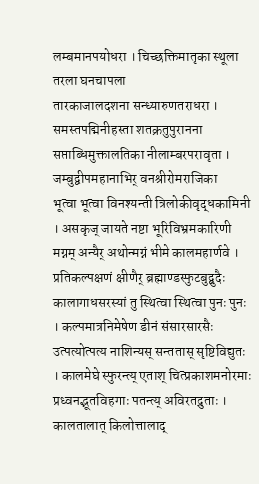लम्बमानपयोधरा । चिच्छक्तिमातृका स्थूला तरला घनचापला
तारकाजालदशना सन्ध्यारुणतराधरा । समस्तपद्मिनीहस्ता शतक्रतुपुरानना
सप्ताब्धिमुक्तालतिका नीलाम्बरपरावृता । जम्बुद्वीपमहानाभिर् वनश्रीरोमराजिका
भूत्वा भूत्वा विनश्यन्ती त्रिलोकीवृद्धकामिनी । असकृज् जायते नष्टा भूरिविभ्रमकारिणी
मग्नम् अन्यैर् अथोन्मग्नं भीमे कालमहार्णवे । प्रतिकल्पक्षणं क्षीणैर् ब्रह्माण्डस्फुटबुद्बुदैः
कालागाधसरस्यां तु स्थित्वा स्थित्वा पुनः पुनः । कल्पमात्रनिमेषेण डीनं संसारसारसैः
उत्पत्योत्पत्य नाशिन्यस् सन्ततास् सृष्टिविद्युतः । कालमेघे स्फुरन्त्य् एताश् चित्प्रकाशमनोरमाः
प्रध्वनद्भूतविहगाः पतन्त्य् अविरतद्रुताः । कालतालात् किलोत्तालाद्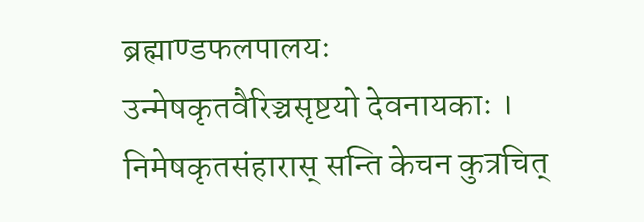ब्रह्माण्डफलपालयः
उन्मेषकृतवैरिञ्चसृष्टयो देवनायकाः । निमेषकृतसंहारास् सन्ति केचन कुत्रचित्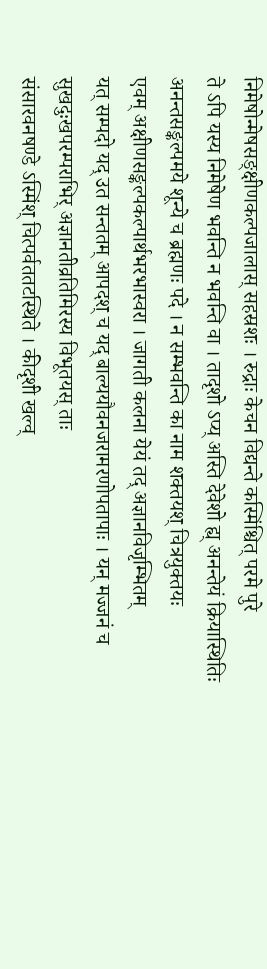निमेषोन्मेषसङ्क्षीणकल्पजालास् सहस्रशः । रुद्राः केचन विद्यन्ते कस्मिंश्चित् परमे पुरे
ते ऽपि यस्य निमेषेण भवन्ति न भवन्ति वा । तादृशो ऽप्य् अस्ति देवेशो ह्य् अनन्तेयं क्रियास्थितिः
अनन्तसङ्कल्पमये शून्ये च ब्रह्मणः पदे । न सम्भवन्ति का नाम शक्तयश् चित्रयुक्तयः
एवम् अक्षीणसङ्कल्पकल्पार्थभरभास्वरा । जागती कलना येयं तद् अज्ञानविजृम्भितम्
यत् सम्पदो यद् उत सन्ततम् आपदश् च यद् बाल्ययौवनजरामरणोपतापाः । यन् मज्जनं च सुखदुःखपरम्पराभिर् अज्ञानतीव्रतिमिरस्य विभूतयस् ताः
संसारवनषण्डे ऽस्मिंश् चित्पर्वततटस्थिते । कीदृशी खल्व्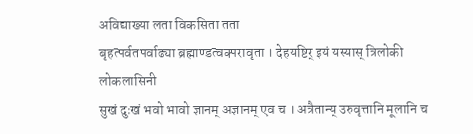अविद्याख्या लता विकसिता तता
बृहत्पर्वतपर्वाढ्या ब्रह्माण्डत्वक्परावृता । देहयष्टिर् इयं यस्यास् त्रिलोकी लोकलासिनी
सुखं दुःखं भवो भावो ज्ञानम् अज्ञानम् एव च । अत्रैतान्य् उरुवृत्तानि मूलानि च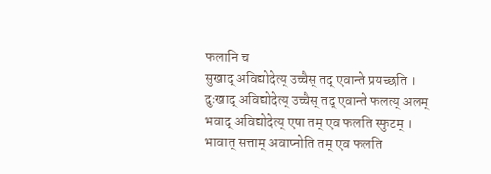फलानि च
सुखाद् अविद्योदेत्य् उच्चैस् तद् एवान्ते प्रयच्छति । दुःखाद् अविद्योदेत्य् उच्चैस् तद् एवान्ते फलत्य् अलम्
भवाद् अविद्योदेत्य् एषा तम् एव फलति स्फुटम् । भावात् सत्ताम् अवाप्नोति तम् एव फलति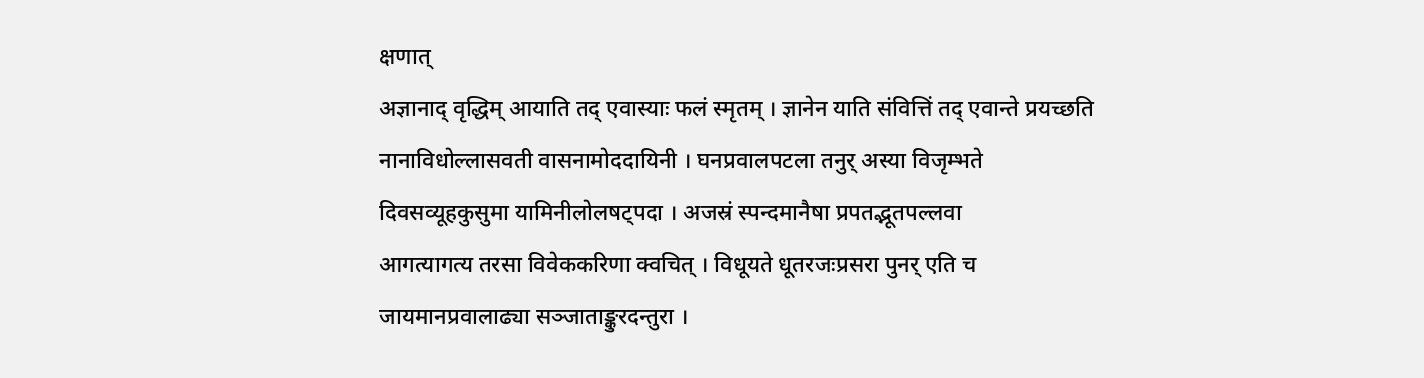क्षणात्
अज्ञानाद् वृद्धिम् आयाति तद् एवास्याः फलं स्मृतम् । ज्ञानेन याति संवित्तिं तद् एवान्ते प्रयच्छति
नानाविधोल्लासवती वासनामोददायिनी । घनप्रवालपटला तनुर् अस्या विजृम्भते
दिवसव्यूहकुसुमा यामिनीलोलषट्पदा । अजस्रं स्पन्दमानैषा प्रपतद्भूतपल्लवा
आगत्यागत्य तरसा विवेककरिणा क्वचित् । विधूयते धूतरजःप्रसरा पुनर् एति च
जायमानप्रवालाढ्या सञ्जाताङ्कुरदन्तुरा ।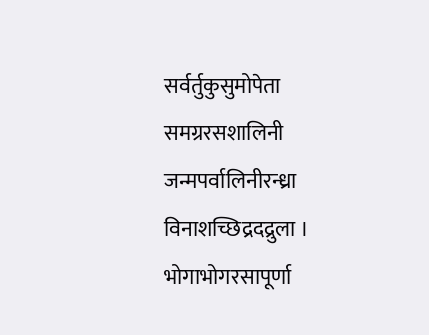सर्वर्तुकुसुमोपेता समग्ररसशालिनी
जन्मपर्वालिनीरन्ध्रा विनाशच्छिद्रदद्रुला । भोगाभोगरसापूर्णा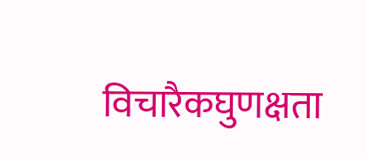विचारैकघुणक्षता